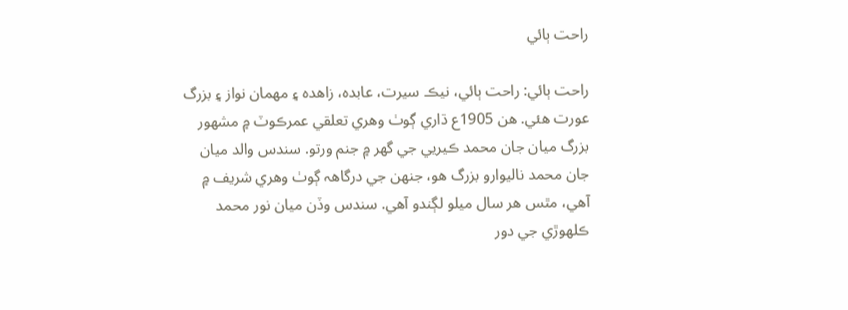راحت ٻائي

راحت ٻائي: راحت ٻائي، نيڪ سيرت، عابده، زاهده ۽ مهمان نواز ۽ بزرگ عورت هئي. هن 1905ع ڌاري ڳوٺ وهري تعلقي عمرڪوٽ ۾ مشھور بزرگ ميان جان محمد ڪيريي جي گهر ۾ جنم ورتو. سندس والد ميان جان محمد ناليوارو بزرگ هو، جنهن جي درگاھہ ڳوٺ وهري شريف ۾ آهي، مٿس هر سال ميلو لڳندو آهي. سندس وڏن ميان نور محمد ڪلهوڙي جي دور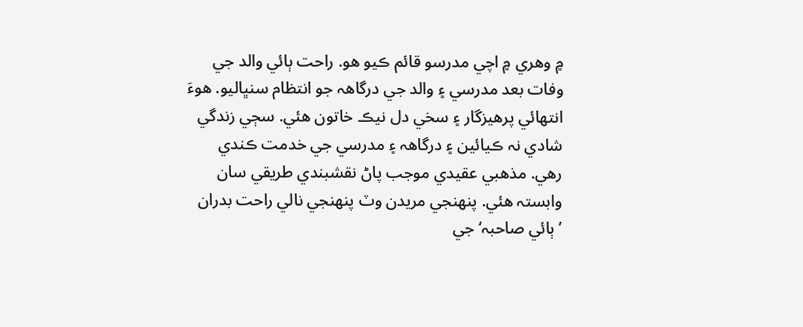۾ وهري ۾ اچي مدرسو قائم ڪيو هو. راحت ٻائي والد جي وفات بعد مدرسي ۽ والد جي درگاھہ جو انتظام سنڀاليو. هوءَ انتهائي پرهيزگار ۽ سخي دل نيڪ خاتون هئي. سڄي زندگي شادي نہ ڪيائين ۽ درگاھہ ۽ مدرسي جي خدمت ڪندي رهي. مذهبي عقيدي موجب پاڻ نقشبندي طريقي سان وابستہ هئي. پنھنجي مريدن وٽ پنھنجي نالي راحت بدران ’ٻائي صاحبہ‘ جي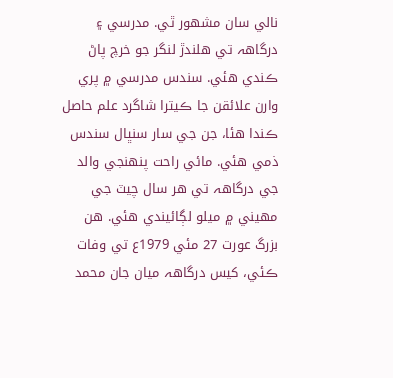نالي سان مشھور ٿي. مدرسي ۽ درگاھہ تي هلندڙ لنگر جو خرچ پاڻ ڪندي هئي. سندس مدرسي ۾ پري وارن علائقن جا ڪيترا شاگرد علم حاصل ڪندا هئا، جن جي سار سنڀال سندس ذمي هئي. مائي راحت پنھنجي والد جي درگاھہ تي هر سال چيٽ جي مهيني ۾ ميلو لڳائيندي هئي. هن بزرگ عورت 27 مئي 1979ع تي وفات ڪئي، کيس درگاھہ ميان جان محمد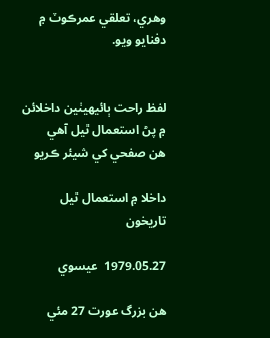وهري، تعلقي عمرڪوٽ ۾ دفنايو ويو.


لفظ راحت ٻائيھيٺين داخلائن ۾ پڻ استعمال ٿيل آھي
هن صفحي کي شيئر ڪريو

داخلا ۾ استعمال ٿيل تاريخون

1979.05.27  عيسوي

هن بزرگ عورت 27 مئي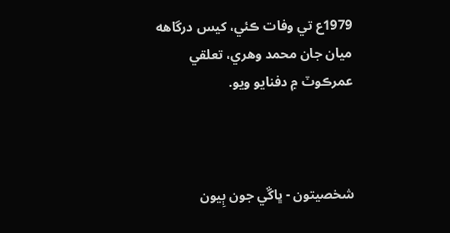1979ع تي وفات ڪئي، کيس درگاهه ميان جان محمد وهري، تعلقي عمرڪوٽ ۾ دفنايو ويو.



شخصيتون - ڀاڱي جون ٻِيون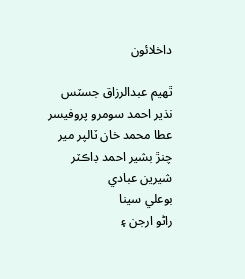داخلائون

ٿھيم عبدالرزاق جسٽس
نذير احمد سومرو پروفيسر
عطا محمد خان ٽالپر مير
چنڙ بشير احمد ڊاڪٽر
شيرين عبادي
بوعلي سينا
راڻو ارجن ۽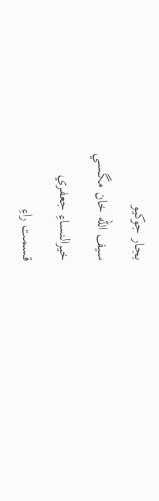بجار جوکيو
سيف الله خان مگسي
خيرالنساءِ جعفري
قسمت راءِ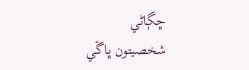ڇڳاڻي
شخصيتون ڀاڱي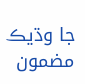جا وڌيڪ مضمون